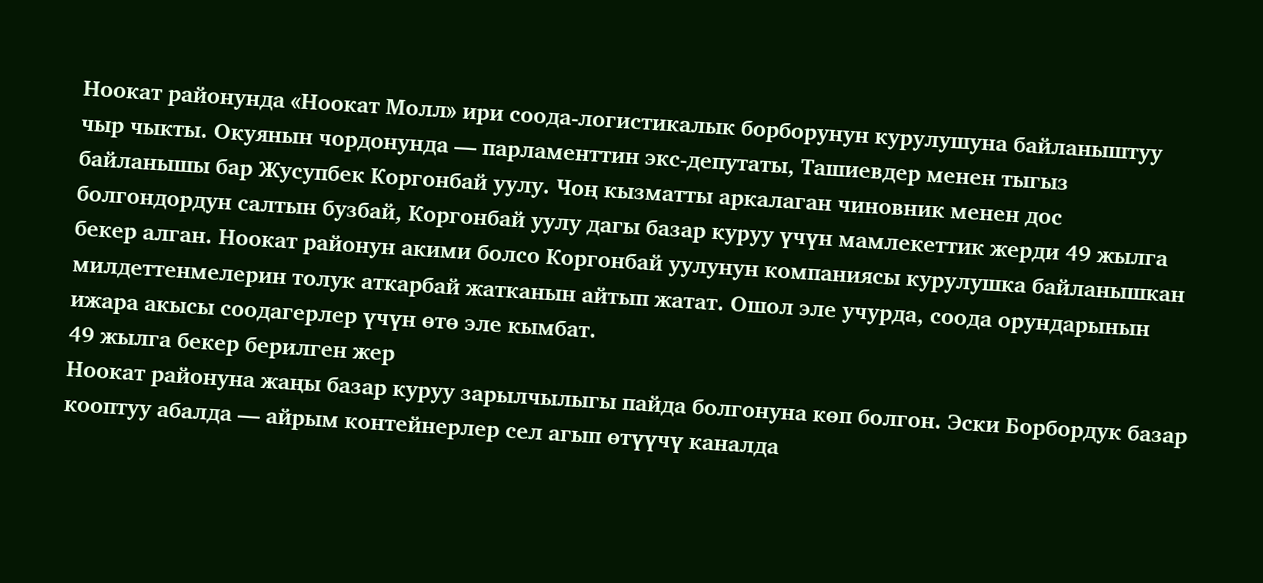Ноокат районунда «Ноокат Молл» ири соода-логистикалык борборунун курулушуна байланыштуу чыр чыкты. Окуянын чордонунда — парламенттин экс-депутаты, Ташиевдер менен тыгыз байланышы бар Жусупбек Коргонбай уулу. Чоң кызматты аркалаган чиновник менен дос болгондордун салтын бузбай, Коргонбай уулу дагы базар куруу үчүн мамлекеттик жерди 49 жылга бекер алган. Ноокат районун акими болсо Коргонбай уулунун компаниясы курулушка байланышкан милдеттенмелерин толук аткарбай жатканын айтып жатат. Ошол эле учурда, соода орундарынын ижара акысы соодагерлер үчүн өтө эле кымбат.
49 жылга бекер берилген жер
Ноокат районуна жаңы базар куруу зарылчылыгы пайда болгонуна көп болгон. Эски Борбордук базар кооптуу абалда — айрым контейнерлер сел агып өтүүчү каналда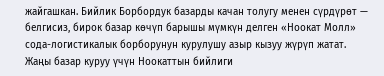жайгашкан. Бийлик Борбордук базарды качан толугу менен сүрдүрөт — белгисиз, бирок базар көчүп барышы мүмкүн делген «Ноокат Молл» сода-логистикалык борборунун курулушу азыр кызуу жүрүп жатат.
Жаңы базар куруу үчүн Ноокаттын бийлиги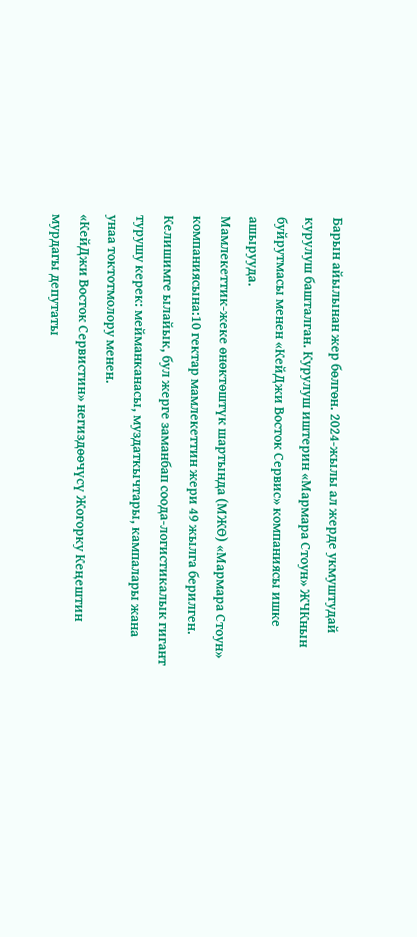Барын айылынан жер бөлгөн. 2024-жылы ал жерде укмуштудай курулуш башталган. Курулуш иштерин «Мармара Стоун» ЖЧКнын буйрутмасы менен «КейДжи Восток Сервис» компаниясы ишке ашырууда.
Мамлекеттик-жеке өнөктөштүк шартында (МЖӨ) «Мармара Стоун» компаниясына:10 гектар мамлекеттин жери 49 жылга берилген. Келишимге ылайык, бул жерге заманбап соода-логистикалык гигант турушу керек: мейманканасы, муздаткычтары, кампалары жана унаа токтотмолору менен.
«КейДжи Восток Сервистин» негиздөөчүсү Жогорку Кеңештин мурдагы депутаты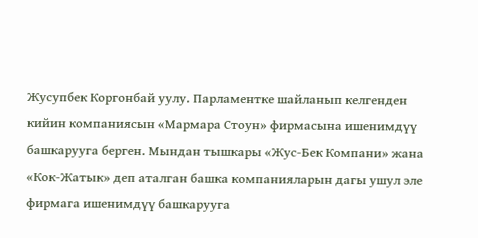Жусупбек Коргонбай уулу. Парламентке шайланып келгенден кийин компаниясын «Мармара Стоун» фирмасына ишенимдүү башкарууга берген. Мындан тышкары «Жус-Бек Компани» жана «Кок-Жатык» деп аталган башка компанияларын дагы ушул эле фирмага ишенимдүү башкарууга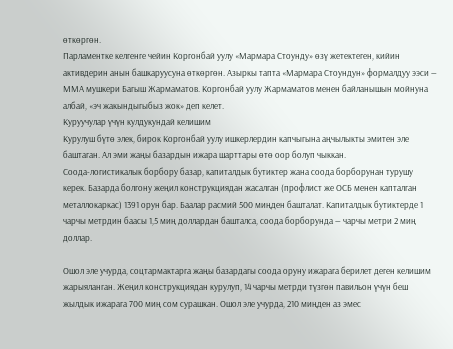өткөргөн.
Парламентке келгенге чейин Коргонбай уулу «Мармара Стоунду» өзү жетектеген, кийин активдерин анын башкаруусуна өткөргөн. Азыркы тапта «Мармара Стоундун» формалдуу ээси — ММА мушкери Багыш Жармаматов. Коргонбай уулу Жармаматов менен байланышын мойнуна албай, «эч жакындыгыбыз жок» деп келет.
Куруучулар үчүн кулдукундай келишим
Курулуш бүтө элек, бирок Коргонбай уулу ишкерлердин капчыгына аңчылыкты эмитен эле баштаган. Ал эми жаңы базардын ижара шарттары өтө оор болуп чыккан.
Соода-логистикалык борбору базар, капиталдык бутиктер жана соода борборунан турушу керек. Базарда болгону жеңил конструкциядан жасалган (профлист же ОСБ менен капталган металлокаркас) 1391 орун бар. Баалар расмий 500 миңден башталат. Капиталдык бутиктерде 1 чарчы метрдин баасы 1,5 миң доллардан башталса, соода борборунда — чарчы метри 2 миң доллар.

Ошол эле учурда, соцтармактарга жаңы базардагы соода оруну ижарага берилет деген келишим жарыяланган. Жеңил конструкциядан курулуп, 14 чарчы метрди түзгөн павильон үчүн беш жылдык ижарага 700 миң сом сурашкан. Ошол эле учурда, 210 миңден аз эмес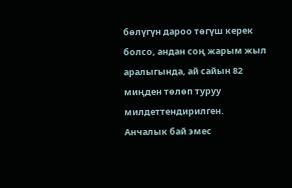бөлүгүн дароо төгүш керек болсо, андан соң жарым жыл аралыгында, ай сайын 82 миңден төлөп туруу милдеттендирилген.
Анчалык бай эмес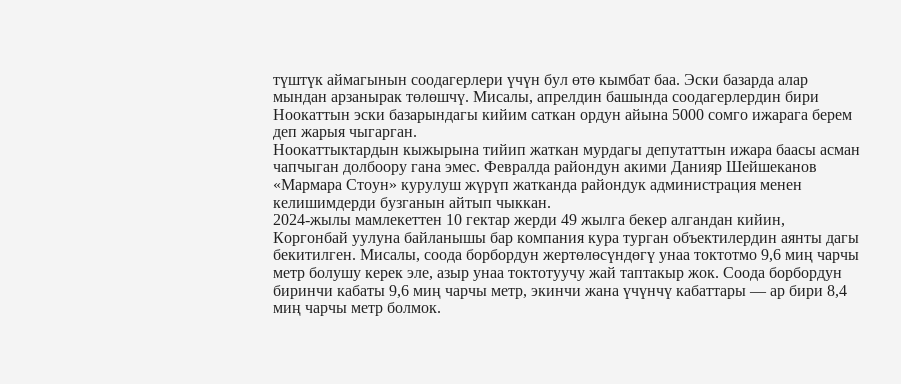түштүк аймагынын соодагерлери үчүн бул өтө кымбат баа. Эски базарда алар мындан арзанырак төлөшчү. Мисалы, апрелдин башында соодагерлердин бири Ноокаттын эски базарындагы кийим саткан ордун айына 5000 сомго ижарага берем деп жарыя чыгарган.
Ноокаттыктардын кыжырына тийип жаткан мурдагы депутаттын ижара баасы асман чапчыган долбоору гана эмес. Февралда райондун акими Данияр Шейшеканов «Мармара Стоун» курулуш жүрүп жатканда райондук администрация менен келишимдерди бузганын айтып чыккан.
2024-жылы мамлекеттен 10 гектар жерди 49 жылга бекер алгандан кийин, Коргонбай уулуна байланышы бар компания кура турган объектилердин аянты дагы бекитилген. Мисалы, соода борбордун жертөлөсүндөгү унаа токтотмо 9,6 миң чарчы метр болушу керек эле, азыр унаа токтотуучу жай таптакыр жок. Соода борбордун биринчи кабаты 9,6 миң чарчы метр, экинчи жана үчүнчү кабаттары — ар бири 8,4 миң чарчы метр болмок.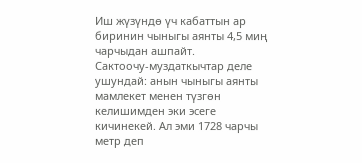Иш жүзүндө үч кабаттын ар биринин чыныгы аянты 4,5 миң чарчыдан ашпайт.
Сактоочу-муздаткычтар деле ушундай: анын чыныгы аянты мамлекет менен түзгөн келишимден эки эсеге кичинекей. Ал эми 1728 чарчы метр деп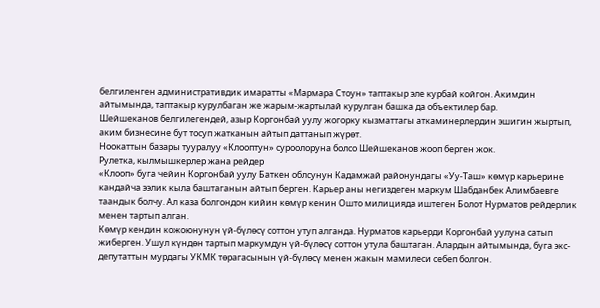белгиленген административдик имаратты «Мармара Стоун» таптакыр эле курбай койгон. Акимдин айтымында, таптакыр курулбаган же жарым-жартылай курулган башка да объектилер бар.
Шейшеканов белгилегендей, азыр Коргонбай уулу жогорку кызматтагы аткаминерлердин эшигин жыртып, аким бизнесине бут тосуп жатканын айтып даттанып жүрөт.
Ноокаттын базары тууралуу «Клооптун» суроолоруна болсо Шейшеканов жооп берген жок.
Рулетка, кылмышкерлер жана рейдер
«Клооп» буга чейин Коргонбай уулу Баткен облсунун Кадамжай районундагы «Уу-Таш» көмүр карьерине кандайча ээлик кыла баштаганын айтып берген. Карьер аны негиздеген маркум Шабданбек Алимбаевге таандык болчу. Ал каза болгондон кийин көмүр кенин Ошто милицияда иштеген Болот Нурматов рейдерлик менен тартып алган.
Көмүр кендин кожоюнунун үй-бүлөсү соттон утуп алганда. Нурматов карьерди Коргонбай уулуна сатып жиберген. Ушул күндөн тартып маркумдун үй-бүлөсү соттон утула баштаган. Алардын айтымында, буга экс-депутаттын мурдагы УКМК төрагасынын үй-бүлөсү менен жакын мамилеси себеп болгон.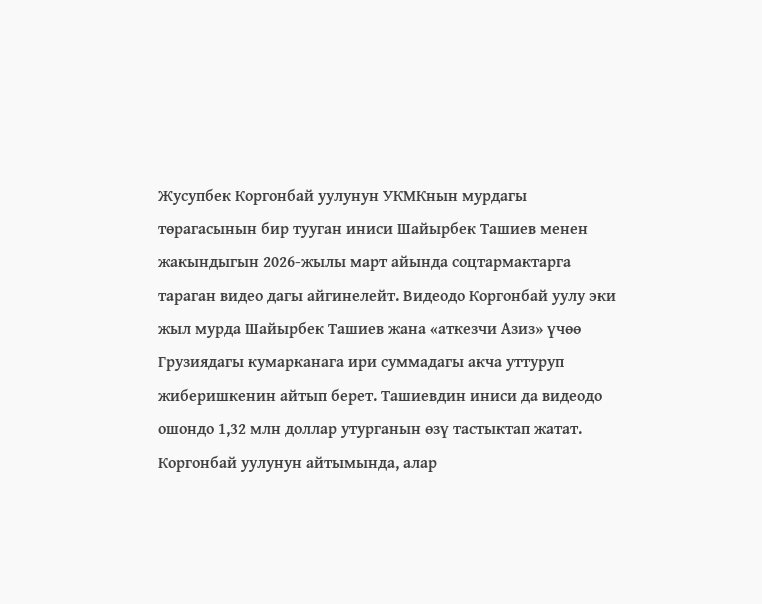Жусупбек Коргонбай уулунун УКМКнын мурдагы төрагасынын бир тууган иниси Шайырбек Ташиев менен жакындыгын 2026-жылы март айында соцтармактарга тараган видео дагы айгинелейт. Видеодо Коргонбай уулу эки жыл мурда Шайырбек Ташиев жана «аткезчи Азиз» үчөө Грузиядагы кумарканага ири суммадагы акча уттуруп жиберишкенин айтып берет. Ташиевдин иниси да видеодо ошондо 1,32 млн доллар утурганын өзү тастыктап жатат.
Коргонбай уулунун айтымында, алар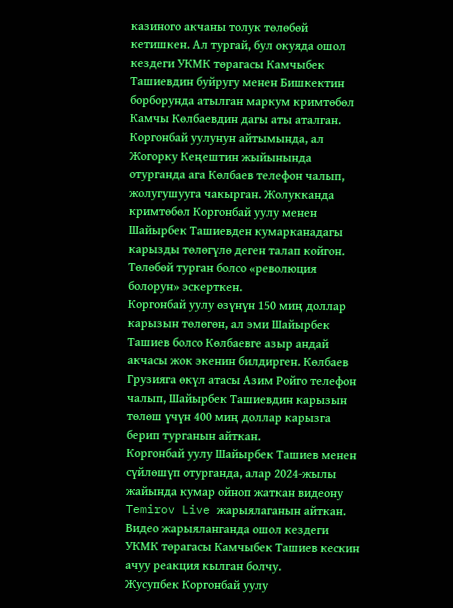казиного акчаны толук төлөбөй кетишкен. Ал тургай, бул окуяда ошол кездеги УКМК төрагасы Камчыбек Ташиевдин буйругу менен Бишкектин борборунда атылган маркум кримтөбөл Камчы Көлбаевдин дагы аты аталган.
Коргонбай уулунун айтымында, ал Жогорку Кеңештин жыйынында отурганда ага Көлбаев телефон чалып, жолугушууга чакырган. Жолукканда кримтөбөл Коргонбай уулу менен Шайырбек Ташиевден кумарканадагы карызды төлөгүлө деген талап койгон. Төлөбөй турган болсо «революция болорун» эскерткен.
Коргонбай уулу өзүнүн 150 миң доллар карызын төлөгөн, ал эми Шайырбек Ташиев болсо Көлбаевге азыр андай акчасы жок экенин билдирген. Көлбаев Грузияга өкүл атасы Азим Ройго телефон чалып, Шайырбек Ташиевдин карызын төлөш үчүн 400 миң доллар карызга берип турганын айткан.
Коргонбай уулу Шайырбек Ташиев менен сүйлөшүп отурганда, алар 2024-жылы жайында кумар ойноп жаткан видеону Temirov Live жарыялаганын айткан. Видео жарыяланганда ошол кездеги УКМК төрагасы Камчыбек Ташиев кескин ачуу реакция кылган болчу.
Жусупбек Коргонбай уулу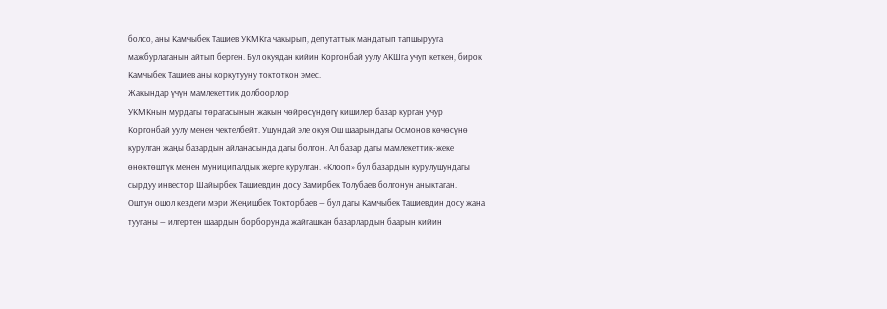болсо, аны Камчыбек Ташиев УКМКга чакырып, депутаттык мандатып тапшырууга мажбурлаганын айтып берген. Бул окуядан кийин Коргонбай уулу АКШга учуп кеткен, бирок Камчыбек Ташиев аны коркутууну токтоткон эмес.
Жакындар үчүн мамлекеттик долбоорлор
УКМКнын мурдагы төрагасынын жакын чөйрөсүндөгү кишилер базар курган учур Коргонбай уулу менен чектелбейт. Ушундай эле окуя Ош шаарындагы Осмонов көчөсүнө курулган жаңы базардын айланасында дагы болгон. Ал базар дагы мамлекеттик-жеке өнөктөштүк менен муниципалдык жерге курулган. «Клооп» бул базардын курулушундагы сырдуу инвестор Шайырбек Ташиевдин досу Замирбек Толубаев болгонун аныктаган.
Оштун ошол кездеги мэри Жеңишбек Токторбаев — бул дагы Камчыбек Ташиевдин досу жана тууганы — илгертен шаардын борборунда жайгашкан базарлардын баарын кийин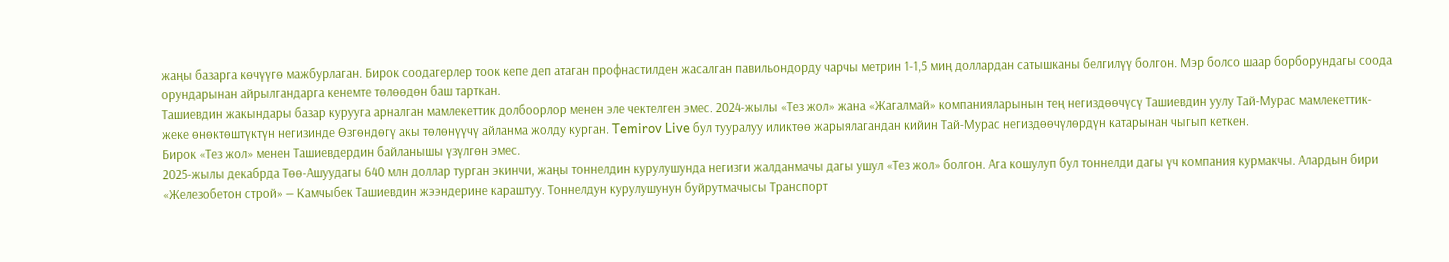жаңы базарга көчүүгө мажбурлаган. Бирок соодагерлер тоок кепе деп атаган профнастилден жасалган павильондорду чарчы метрин 1-1,5 миң доллардан сатышканы белгилүү болгон. Мэр болсо шаар борборундагы соода орундарынан айрылгандарга кенемте төлөөдөн баш тарткан.
Ташиевдин жакындары базар курууга арналган мамлекеттик долбоорлор менен эле чектелген эмес. 2024-жылы «Тез жол» жана «Жагалмай» компанияларынын тең негиздөөчүсү Ташиевдин уулу Тай-Мурас мамлекеттик-жеке өнөктөштүктүн негизинде Өзгөндөгү акы төлөнүүчү айланма жолду курган. Temirov Live бул тууралуу иликтөө жарыялагандан кийин Тай-Мурас негиздөөчүлөрдүн катарынан чыгып кеткен.
Бирок «Тез жол» менен Ташиевдердин байланышы үзүлгөн эмес.
2025-жылы декабрда Төө-Ашуудагы 640 млн доллар турган экинчи, жаңы тоннелдин курулушунда негизги жалданмачы дагы ушул «Тез жол» болгон. Ага кошулуп бул тоннелди дагы үч компания курмакчы. Алардын бири «Железобетон строй» — Камчыбек Ташиевдин жээндерине караштуу. Тоннелдун курулушунун буйрутмачысы Транспорт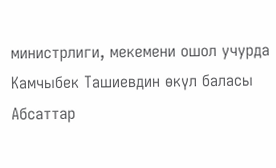министрлиги, мекемени ошол учурда Камчыбек Ташиевдин өкүл баласы Абсаттар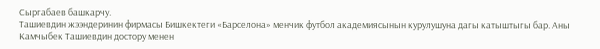Сыргабаев башкарчу.
Ташиевдин жээндеринин фирмасы Бишкектеги «Барселона» менчик футбол академиясынын курулушуна дагы катыштыгы бар. Аны Камчыбек Ташиевдин достору менен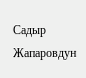Садыр Жапаровдун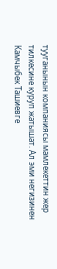тууганынын компаниясы мамлекеттин жер тилкесине куруп жатышат. Ал эми негизинен Камчыбек Ташиевге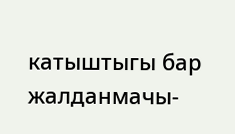катыштыгы бар жалданмачы-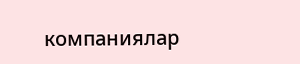компаниялар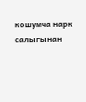кошумча нарк салыгынан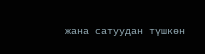жана сатуудан түшкөн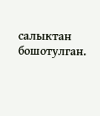салыктан бошотулган.